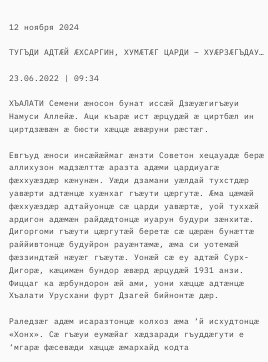12 ноября 2024

ТУГЪДИ АДТÆЙ ÆХСАРГИН, ХУМÆТÆГ ЦАРДИ – ХУÆРЗÆГЪДАУ…

23.06.2022 | 09:34

ХЪАЛАТИ Семени æносон бунат иссæй Дзæуæгигъæуи Намуси Аллейæ. Аци къарæ ист æрцудæй æ циртбæл ин циртдзæвæн æ бюсти хæццæ æвæруни рæстæг.

Евгъуд æноси инсæйæймаг æнзти Советон хецауадæ берæ аллихузон мадзæлттæ аразта адæми цардиуагæ фæххуæздæр кæнунæн. Уæди дзамани уæлдай тухстдæр уавæрти адтæнцæ хуæнхаг гъæути цæргутæ. Æма цæмæй фæххуæздæр адтайуонцæ сæ царди уавæртæ, уой туххæй ардигон адæмæн райдæдтонцæ иуарун будури зæнхитæ. Дигоргоми гъæути цæргутæй беретæ сæ цæрæн бунæттæ раййивтонцæ будуйрон рауæнтæмæ, æма си уотемæй фæззиндтæй нæуæг гъæутæ. Уонæй сæ еу адтæй Сурх-Дигорæ, кæцимæн бундор æвæрд æрцудæй 1931 анзи. Фиццаг ка æрбундорон æй ами, уони хæццæ адтæнцæ Хъалати Урусхани фурт Дзагей бийнонтæ дæр.

Раледзæг адæм исаразтонцæ колхоз æма ‘й исхудтонцæ «Хонх». Сæ гъæуи еумæйаг хæдзаради гъуддæгути е ‘мгарæ фæсевæди хæццæ æмархайд кодта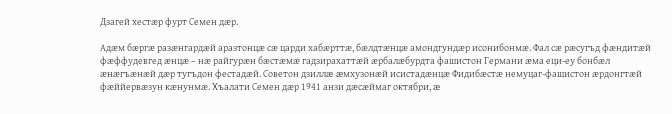Дзагей хестæр фурт Семен дæр.

Адæм бæргæ разæнгардæй аразтонцæ сæ царди хабæрттæ, бæлдтæнцæ амондгундæр исонибонмæ. Фал сæ рæсугъд фæндитæй фæффудевгед æнцæ – нæ райгурæн бæстæмæ гадзирахаттæй æрбалæбурдта фашистон Германи æма еци-еу бонбæл æнæгъæнæй дæр тугъдон фестадæй. Советон дзиллæ æмхузонæй исистадæнцæ Фидибæстæ немуцаг-фашистон æрдонгтæй фæййервæзун кæнунмæ. Хъалати Семен дæр 1941 анзи дæсæймаг октябри, æ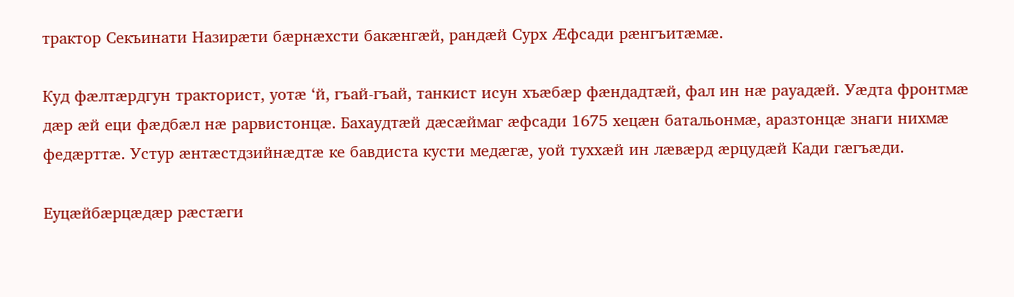трактор Секъинати Назирæти бæрнæхсти бакæнгæй, рандæй Сурх Æфсади рæнгъитæмæ.

Куд фæлтæрдгун тракторист, уотæ ‘й, гъай-гъай, танкист исун хъæбæр фæндадтæй, фал ин нæ рауадæй. Уæдта фронтмæ дæр æй еци фæдбæл нæ рарвистонцæ. Бахаудтæй дæсæймаг æфсади 1675 хецæн батальонмæ, аразтонцæ знаги нихмæ федæрттæ. Устур æнтæстдзийнæдтæ ке бавдиста кусти медæгæ, уой туххæй ин лæвæрд æрцудæй Кади гæгъæди.

Еуцæйбæрцæдæр рæстæги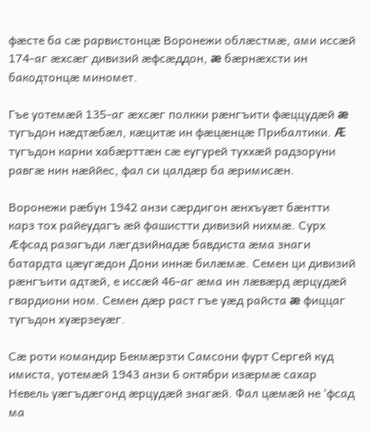фæсте ба сæ рарвистонцæ Воронежи облæстмæ, ами иссæй 174-аг æхсæг дивизий æфсæддон, æ бæрнæхсти ин бакодтонцæ миномет.

Гъе уотемæй 135-аг æхсæг полкки рæнгъити фæццудæй æ тугъдон нæдтæбæл, кæцитæ ин фæцæнцæ Прибалтики. Æ тугъдон карни хабæрттæн сæ еугурей туххæй радзоруни равгæ нин нæййес, фал си цалдæр ба æримисæн.

Воронежи рæбун 1942 анзи сæрдигон æнхъуæт бæнтти карз тох райеудагъ æй фашистти дивизий нихмæ. Сурх Æфсад разагъди лæгдзийнадæ бавдиста æма знаги батардта цæугæдон Дони иннæ билæмæ. Семен ци дивизий рæнгъити адтæй, е иссæй 46-аг æма ин лæвæрд æрцудæй гвардиони ном. Семен дæр раст гъе уæд райста æ фиццаг тугъдон хуæрзеуæг.

Сæ роти командир Бекмæрзти Самсони фурт Сергей куд имиста, уотемæй 1943 анзи 6 октябри изæрмæ сахар Невель уæгъдæгонд æрцудæй знагæй. Фал цæмæй не ‘фсад ма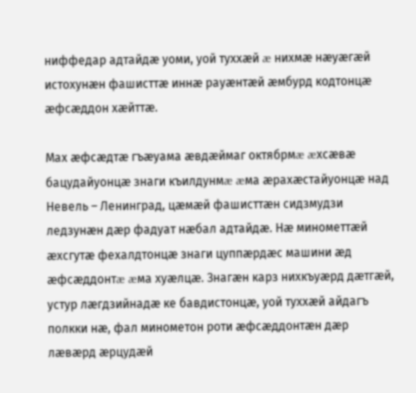ниффедар адтайдæ уоми, уой туххæй æ нихмæ нæуæгæй истохунæн фашисттæ иннæ рауæнтæй æмбурд кодтонцæ æфсæддон хæйттæ.

Мах æфсæдтæ гъæуама æвдæймаг октябрмæ æхсæвæ бацудайуонцæ знаги къилдунмæ æма æрахæстайуонцæ над Невель – Ленинград, цæмæй фашисттæн сидзмудзи ледзунæн дæр фадуат нæбал адтайдæ. Нæ минометтæй æхсгутæ фехалдтонцæ знаги цуппæрдæс машини æд æфсæддонтæ æма хуæлцæ. Знагæн карз нихкъуæрд дæтгæй, устур лæгдзийнадæ ке бавдистонцæ, уой туххæй айдагъ полкки нæ, фал минометон роти æфсæддонтæн дæр лæвæрд æрцудæй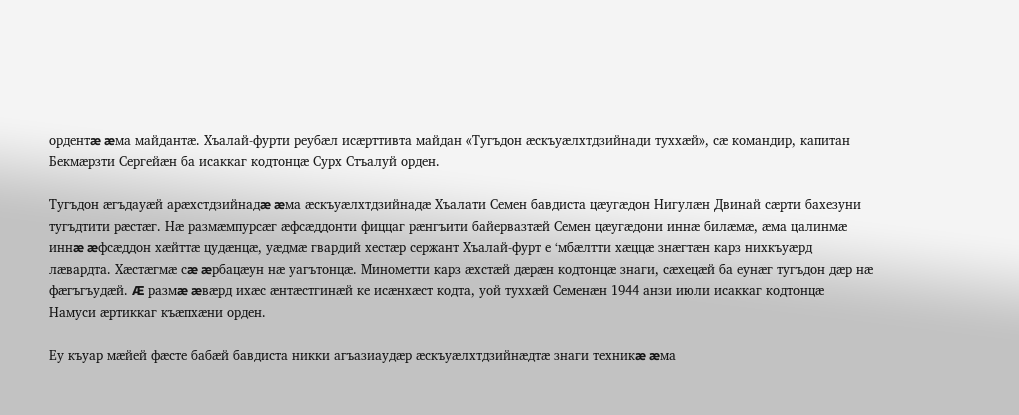ордентæ æма майдантæ. Хъалай-фурти реубæл исæрттивта майдан «Тугъдон æскъуæлхтдзийнади туххæй», сæ командир, капитан Бекмæрзти Сергейæн ба исаккаг кодтонцæ Сурх Стъалуй орден.

Тугъдон æгъдауæй арæхстдзийнадæ æма æскъуæлхтдзийнадæ Хъалати Семен бавдиста цæугæдон Нигулæн Двинай сæрти бахезуни тугъдтити рæстæг. Нæ размæмпурсæг æфсæддонти фиццаг рæнгъити байервазтæй Семен цæугæдони иннæ билæмæ, æма цалинмæ иннæ æфсæддон хæйттæ цудæнцæ, уæдмæ гвардий хестæр сержант Хъалай-фурт е ‘мбæлтти хæццæ знæгтæн карз нихкъуæрд лæвардта. Хæстæгмæ сæ æрбацæун нæ уагътонцæ. Минометти карз æхстæй дæрæн кодтонцæ знаги, сæхецæй ба еунæг тугъдон дæр нæ фæгъгъудæй. Æ размæ æвæрд ихæс æнтæстгинæй ке исæнхæст кодта, уой туххæй Семенæн 1944 анзи июли исаккаг кодтонцæ Намуси æртиккаг къæпхæни орден.

Еу къуар мæйей фæсте бабæй бавдиста никки агъазиаудæр æскъуæлхтдзийнæдтæ знаги техникæ æма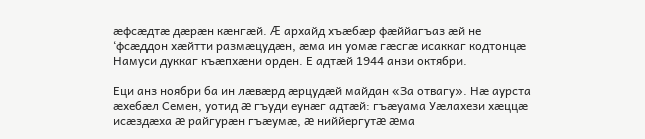æфсæдтæ дæрæн кæнгæй. Æ архайд хъæбæр фæййагъаз æй не ‘фсæддон хæйтти размæцудæн, æма ин уомæ гæсгæ исаккаг кодтонцæ Намуси дуккаг къæпхæни орден. Е адтæй 1944 анзи октябри.

Еци анз ноябри ба ин лæвæрд æрцудæй майдан «За отвагу». Нæ аурста æхебæл Семен, уотид æ гъуди еунæг адтæй: гъæуама Уæлахези хæццæ исæздæха æ райгурæн гъæумæ, æ ниййергутæ æма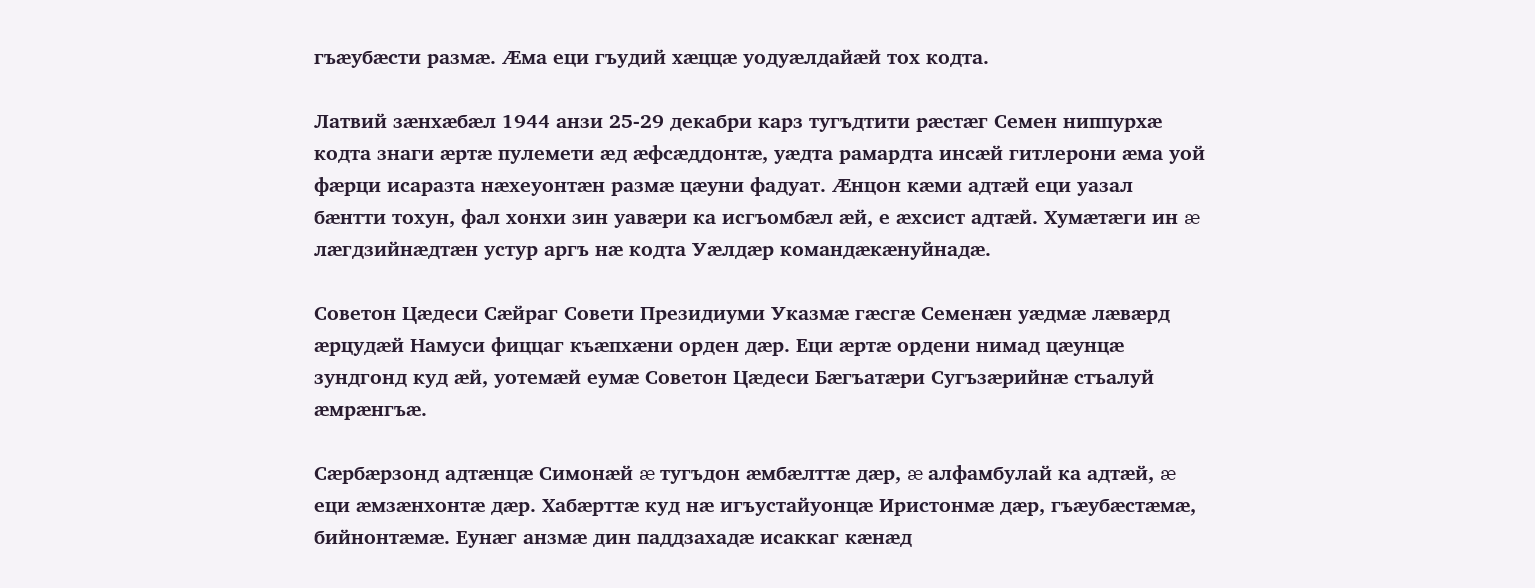гъæубæсти размæ. Æма еци гъудий хæццæ уодуæлдайæй тох кодта.

Латвий зæнхæбæл 1944 анзи 25-29 декабри карз тугъдтити рæстæг Семен ниппурхæ кодта знаги æртæ пулемети æд æфсæддонтæ, уæдта рамардта инсæй гитлерони æма уой фæрци исаразта нæхеуонтæн размæ цæуни фадуат. Æнцон кæми адтæй еци уазал бæнтти тохун, фал хонхи зин уавæри ка исгъомбæл æй, е æхсист адтæй. Хумæтæги ин æ лæгдзийнæдтæн устур аргъ нæ кодта Уæлдæр командæкæнуйнадæ.

Советон Цæдеси Сæйраг Совети Президиуми Указмæ гæсгæ Семенæн уæдмæ лæвæрд æрцудæй Намуси фиццаг къæпхæни орден дæр. Еци æртæ ордени нимад цæунцæ зундгонд куд æй, уотемæй еумæ Советон Цæдеси Бæгъатæри Сугъзæрийнæ стъалуй æмрæнгъæ.

Сæрбæрзонд адтæнцæ Симонæй æ тугъдон æмбæлттæ дæр, æ алфамбулай ка адтæй, æ еци æмзæнхонтæ дæр. Хабæрттæ куд нæ игъустайуонцæ Иристонмæ дæр, гъæубæстæмæ, бийнонтæмæ. Еунæг анзмæ дин паддзахадæ исаккаг кæнæд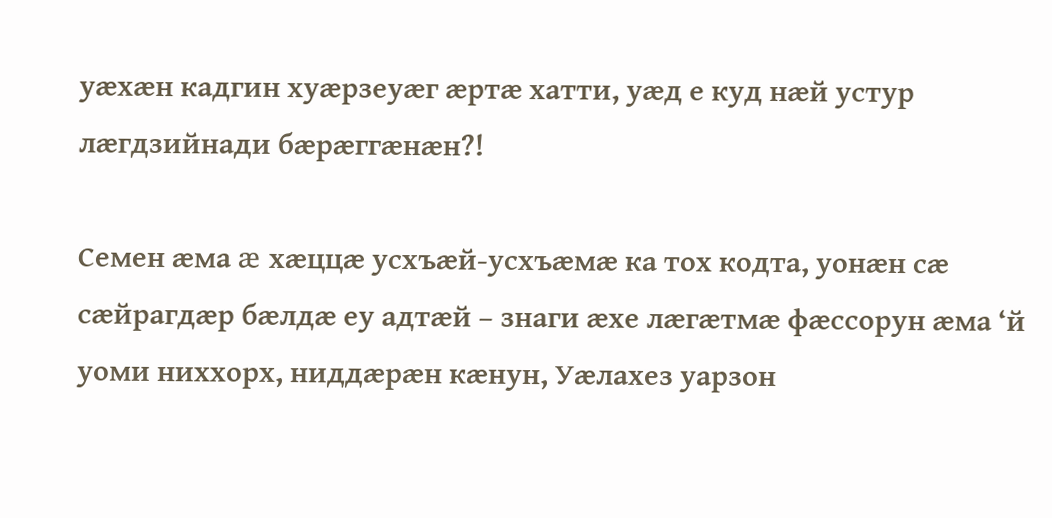уæхæн кадгин хуæрзеуæг æртæ хатти, уæд е куд нæй устур лæгдзийнади бæрæггæнæн?!

Семен æма æ хæццæ усхъæй-усхъæмæ ка тох кодта, уонæн сæ сæйрагдæр бæлдæ еу адтæй – знаги æхе лæгæтмæ фæссорун æма ‘й уоми ниххорх, ниддæрæн кæнун, Уæлахез уарзон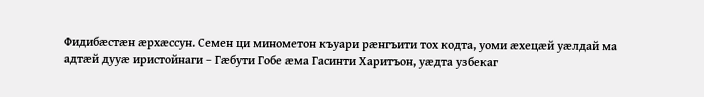Фидибæстæн æрхæссун. Семен ци минометон къуари рæнгъити тох кодта, уоми æхецæй уæлдай ма адтæй дууæ иристойнаги – Гæбути Гобе æма Гасинти Харитъон, уæдта узбекаг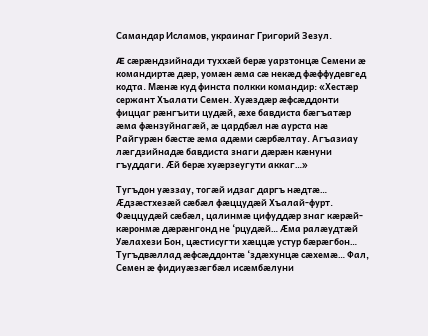Самандар Исламов, украинаг Григорий Зезул.

Æ сæрæндзийнади туххæй берæ уарзтонцæ Семени æ командиртæ дæр, уомæн æма сæ некæд фæффудевгед кодта. Мæнæ куд финста полкки командир: «Хестæр сержант Хъалати Семен. Хуæздæр æфсæддонти фиццаг рæнгъити цудæй, æхе бавдиста бæгъатæр æма фæнзуйнагæй, æ цардбæл нæ аурста нæ Райгурæн бæстæ æма адæми сæрбæлтау. Агъазиау лæгдзийнадæ бавдиста знаги дæрæн кæнуни гъуддаги. Æй берæ хуæрзеугути аккаг…»

Тугъдон уæззау, тогæй идзаг даргъ нæдтæ… Æдзæстхезæй сæбæл фæццудæй Хъалай-фурт. Фæццудæй сæбæл, цалинмæ цифуддæр знаг кæрæй-кæронмæ дæрæнгонд не ‘рцудæй… Æма ралæудтæй Уæлахези Бон, цæстисугти хæццæ устур бæрæгбон… Тугъдвæллад æфсæддонтæ ‘здæхунцæ сæхемæ… Фал, Семен æ фидиуæзæгбæл исæмбæлуни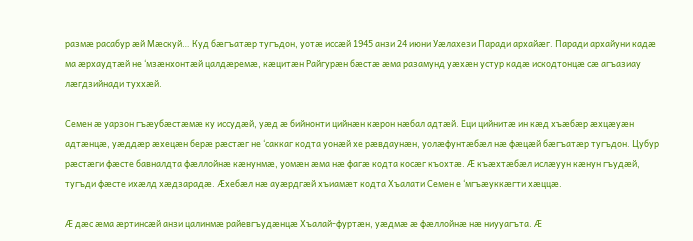размæ расабур æй Мæскуй… Куд бæгъатæр тугъдон, уотæ иссæй 1945 анзи 24 июни Уæлахези Паради архайæг. Паради архайуни кадæ ма æрхаудтæй не ‘мзæнхонтæй цалдæремæ, кæцитæн Райгурæн бæстæ æма разамунд уæхæн устур кадæ искодтонцæ сæ агъазиау лæгдзийнади туххæй.

Семен æ уарзон гъæубæстæмæ ку иссудæй, уæд æ бийнонти цийнæн кæрон нæбал адтæй. Еци цийнитæ ин кæд хъæбæр æхцæуæн адтæнцæ, уæддæр æхецæн берæ рæстæг не ‘саккаг кодта уонæй хе рæвдаунæн, уолæфунтæбæл нæ фæцæй бæгъатæр тугъдон. Цубур рæстæги фæсте бавналдта фæллойнæ кæнунмæ, уомæн æма нæ фагæ кодта косæг къохтæ. Æ къæхтæбæл ислæуун кæнун гъудæй, тугъди фæсте ихæлд хæдзарадæ. Æхебæл нæ ауæрдгæй хъиамæт кодта Хъалати Семен е ‘мгъæуккæгти хæццæ.

Æ дæс æма æртинсæй анзи цалинмæ райевгъудæнцæ Хъалай-фуртæн, уæдмæ æ фæллойнæ нæ ниууагъта. Æ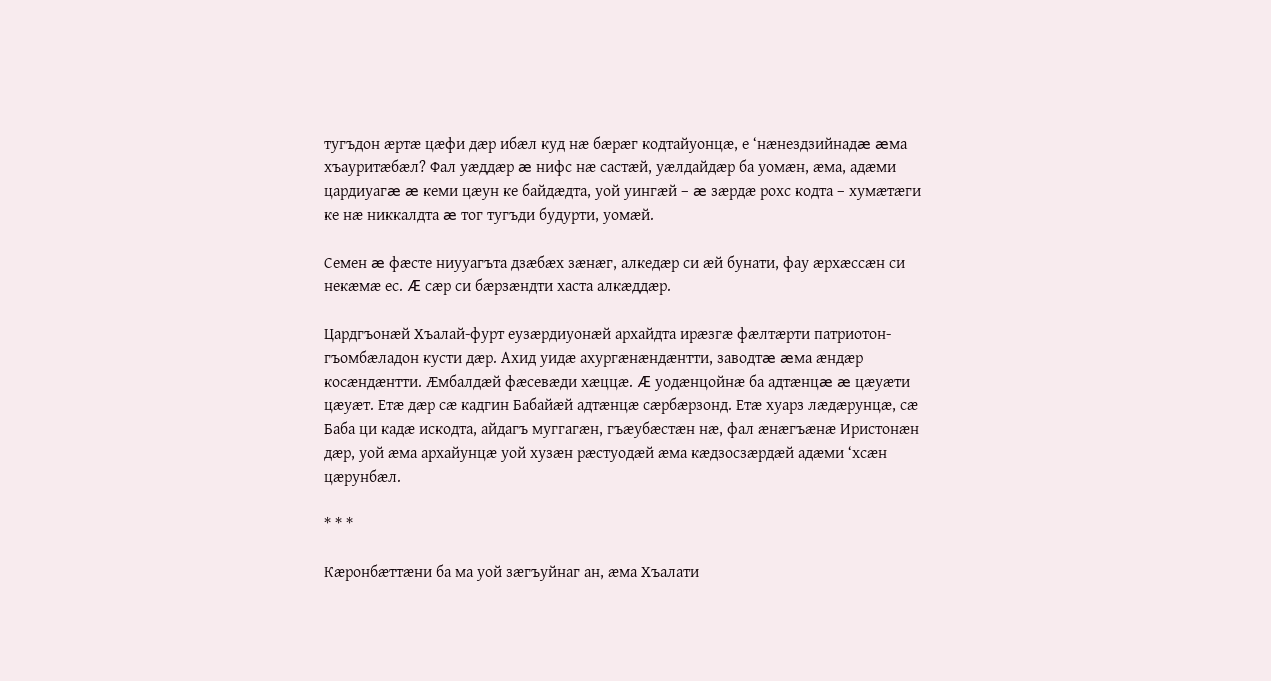тугъдон æртæ цæфи дæр ибæл куд нæ бæрæг кодтайуонцæ, е ‘нæнездзийнадæ æма хъауритæбæл? Фал уæддæр æ нифс нæ састæй, уæлдайдæр ба уомæн, æма, адæми цардиуагæ æ кеми цæун ке байдæдта, уой уингæй – æ зæрдæ рохс кодта – хумæтæги ке нæ никкалдта æ тог тугъди будурти, уомæй.

Семен æ фæсте ниууагъта дзæбæх зæнæг, алкедæр си æй бунати, фау æрхæссæн си некæмæ ес. Æ сæр си бæрзæндти хаста алкæддæр.

Цардгъонæй Хъалай-фурт еузæрдиуонæй архайдта ирæзгæ фæлтæрти патриотон-гъомбæладон кусти дæр. Ахид уидæ ахургæнæндæнтти, заводтæ æма æндæр косæндæнтти. Æмбалдæй фæсевæди хæццæ. Æ уодæнцойнæ ба адтæнцæ æ цæуæти цæуæт. Етæ дæр сæ кадгин Бабайæй адтæнцæ сæрбæрзонд. Етæ хуарз лæдæрунцæ, сæ Баба ци кадæ искодта, айдагъ муггагæн, гъæубæстæн нæ, фал æнæгъæнæ Иристонæн дæр, уой æма архайунцæ уой хузæн рæстуодæй æма кæдзосзæрдæй адæми ‘хсæн цæрунбæл.

* * *

Кæронбæттæни ба ма уой зæгъуйнаг ан, æма Хъалати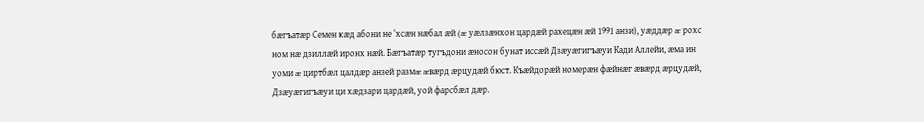бæгъатæр Семен кæд абони не ‘хсæн нæбал æй (æ уæлзæнхон цардæй рахецæн æй 1991 анзи), уæддæр æ рохс ном нæ дзиллæй иронх нæй. Бæгъатæр тугъдони æносон бунат иссæй Дзæуæгигъæуи Кади Аллейи, æма ин уоми æ циртбæл цалдæр анзей размæ æвæрд æрцудæй бюст. Къæйдорæй номерæн фæйнæг æвæрд æрцудæй, Дзæуæгигъæуи ци хæдзари цардæй, уой фарсбæл дæр.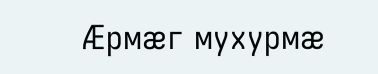Æрмæг мухурмæ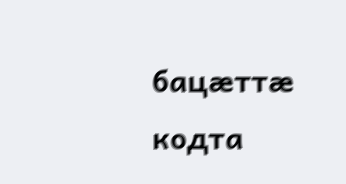бацæттæ кодта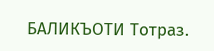БАЛИКЪОТИ Тотраз.